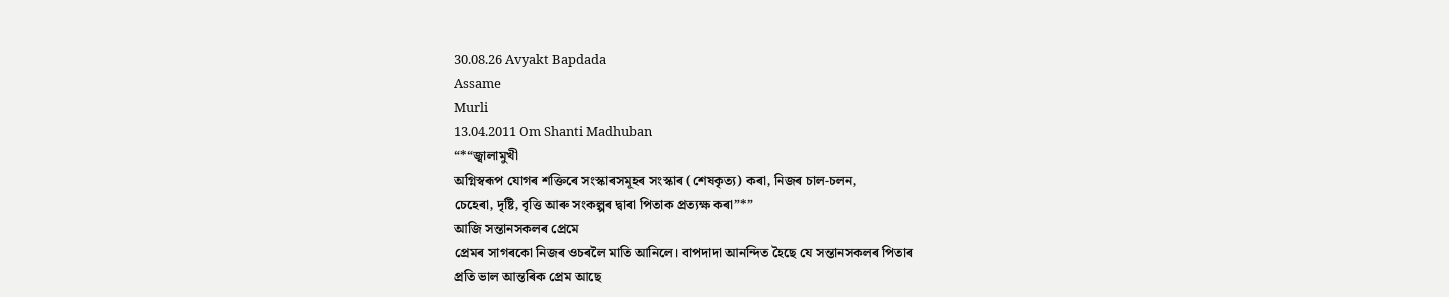30.08.26 Avyakt Bapdada
Assame
Murli
13.04.2011 Om Shanti Madhuban
“*“জ্বালামুখী
অগ্নিস্বৰূপ যোগৰ শক্তিৰে সংস্কাৰসমূহৰ সংস্কাৰ (শেষকৃত্য) কৰা, নিজৰ চাল-চলন,
চেহেৰা, দৃষ্টি, বৃত্তি আৰু সংকল্পৰ দ্বাৰা পিতাক প্ৰত্যক্ষ কৰা”*”
আজি সন্তানসকলৰ প্ৰেমে
প্ৰেমৰ সাগৰকো নিজৰ ওচৰলৈ মাতি আনিলে। বাপদাদা আনন্দিত হৈছে যে সন্তানসকলৰ পিতাৰ
প্ৰতি ভাল আন্তৰিক প্ৰেম আছে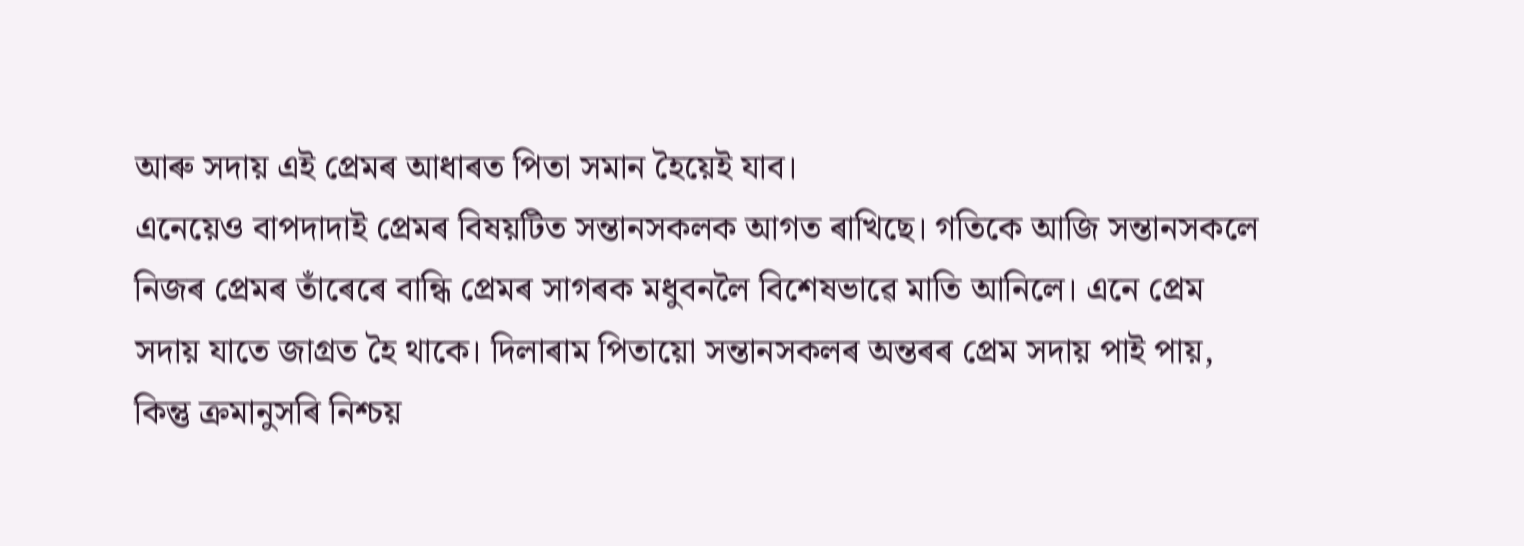আৰু সদায় এই প্ৰেমৰ আধাৰত পিতা সমান হৈয়েই যাব।
এনেয়েও বাপদাদাই প্ৰেমৰ বিষয়টিত সন্তানসকলক আগত ৰাখিছে। গতিকে আজি সন্তানসকলে
নিজৰ প্ৰেমৰ তাঁৰেৰে বান্ধি প্ৰেমৰ সাগৰক মধুবনলৈ বিশেষভাৱে মাতি আনিলে। এনে প্ৰেম
সদায় যাতে জাগ্ৰত হৈ থাকে। দিলাৰাম পিতায়ো সন্তানসকলৰ অন্তৰৰ প্ৰেম সদায় পাই পায়,
কিন্তু ক্ৰমানুসৰি নিশ্চয়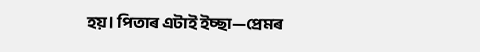হয়। পিতাৰ এটাই ইচ্ছা—প্ৰেমৰ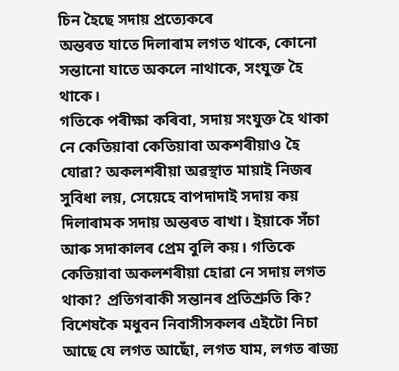চিন হৈছে সদায় প্ৰত্যেকৰে
অন্তৰত যাতে দিলাৰাম লগত থাকে, কোনো সন্তানো যাতে অকলে নাথাকে, সংযুক্ত হৈ থাকে।
গতিকে পৰীক্ষা কৰিবা, সদায় সংযুক্ত হৈ থাকা নে কেতিয়াবা কেতিয়াবা অকশৰীয়াও হৈ
যোৱা? অকলশৰীয়া অৱস্থাত মায়াই নিজৰ সুবিধা লয়, সেয়েহে বাপদাদাই সদায় কয়
দিলাৰামক সদায় অন্তৰত ৰাখা। ইয়াকে সঁচা আৰু সদাকালৰ প্ৰেম বুলি কয়। গতিকে
কেতিয়াবা অকলশৰীয়া হোৱা নে সদায় লগত থাকা? প্ৰতিগৰাকী সন্তানৰ প্ৰতিশ্ৰুতি কি?
বিশেষকৈ মধুবন নিবাসীসকলৰ এইটো নিচা আছে যে লগত আছোঁ, লগত যাম, লগত ৰাজ্য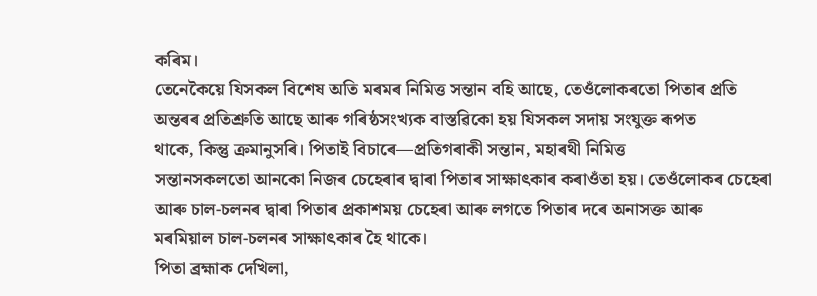কৰিম।
তেনেকৈয়ে যিসকল বিশেষ অতি মৰমৰ নিমিত্ত সন্তান বহি আছে, তেওঁলোকৰতো পিতাৰ প্ৰতি
অন্তৰৰ প্ৰতিশ্ৰুতি আছে আৰু গৰিষ্ঠসংখ্যক বাস্তৱিকো হয় যিসকল সদায় সংযুক্ত ৰূপত
থাকে, কিন্তু ক্ৰমানুসৰি। পিতাই বিচাৰে—প্ৰতিগৰাকী সন্তান, মহাৰথী নিমিত্ত
সন্তানসকলতো আনকো নিজৰ চেহেৰাৰ দ্বাৰা পিতাৰ সাক্ষাৎকাৰ কৰাওঁতা হয়। তেওঁলোকৰ চেহেৰা
আৰু চাল-চলনৰ দ্বাৰা পিতাৰ প্ৰকাশময় চেহেৰা আৰু লগতে পিতাৰ দৰে অনাসক্ত আৰু
মৰমিয়াল চাল-চলনৰ সাক্ষাৎকাৰ হৈ থাকে।
পিতা ব্ৰহ্মাক দেখিলা,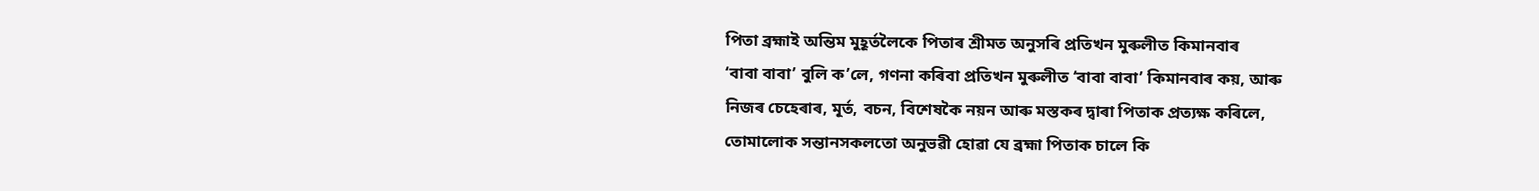পিতা ব্ৰহ্মাই অন্তিম মুহূৰ্তলৈকে পিতাৰ শ্ৰীমত অনুসৰি প্ৰতিখন মুৰুলীত কিমানবাৰ
‘বাবা বাবা’ বুলি ক’লে, গণনা কৰিবা প্ৰতিখন মুৰুলীত ‘বাবা বাবা’ কিমানবাৰ কয়, আৰু
নিজৰ চেহেৰাৰ, মূৰ্ত, বচন, বিশেষকৈ নয়ন আৰু মস্তকৰ দ্বাৰা পিতাক প্ৰত্যক্ষ কৰিলে,
তোমালোক সন্তানসকলতো অনুভৱী হোৱা যে ব্ৰহ্মা পিতাক চালে কি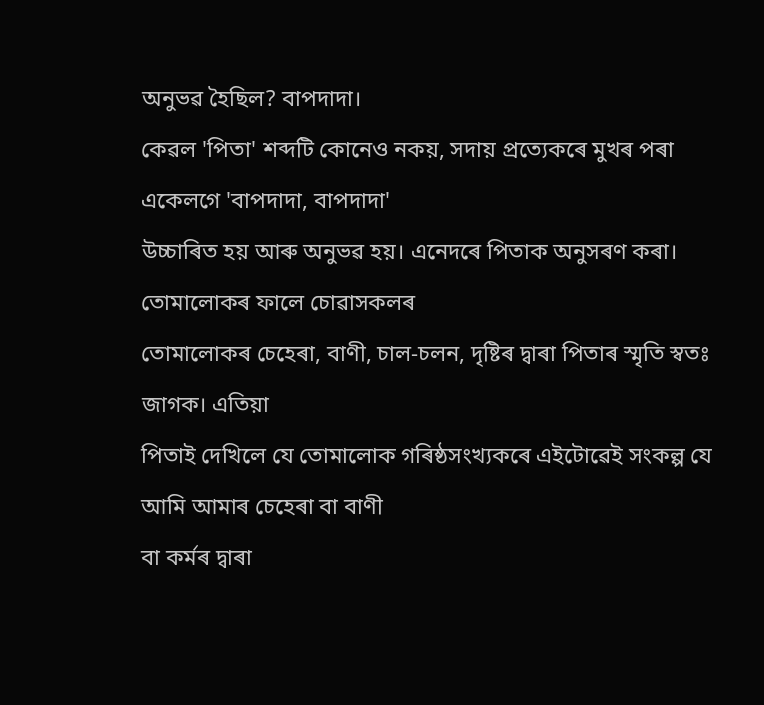অনুভৱ হৈছিল? বাপদাদা।
কেৱল 'পিতা' শব্দটি কোনেও নকয়, সদায় প্ৰত্যেকৰে মুখৰ পৰা একেলগে 'বাপদাদা, বাপদাদা'
উচ্চাৰিত হয় আৰু অনুভৱ হয়। এনেদৰে পিতাক অনুসৰণ কৰা। তোমালোকৰ ফালে চোৱাসকলৰ
তোমালোকৰ চেহেৰা, বাণী, চাল-চলন, দৃষ্টিৰ দ্বাৰা পিতাৰ স্মৃতি স্বতঃ জাগক। এতিয়া
পিতাই দেখিলে যে তোমালোক গৰিষ্ঠসংখ্যকৰে এইটোৱেই সংকল্প যে আমি আমাৰ চেহেৰা বা বাণী
বা কৰ্মৰ দ্বাৰা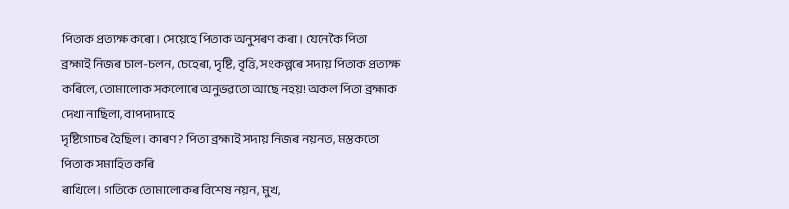পিতাক প্ৰত্যক্ষ কৰো। সেয়েহে পিতাক অনুসৰণ কৰা। যেনেকৈ পিতা
ব্ৰহ্মাই নিজৰ চাল-চলন, চেহেৰা, দৃষ্টি, বৃত্তি, সংকল্পৰে সদায় পিতাক প্ৰত্যক্ষ
কৰিলে, তোমালোক সকলোৰে অনুভৱতো আছে নহয়! অকল পিতা ব্ৰহ্মাক দেখা নাছিলা, বাপদাদাহে
দৃষ্টিগোচৰ হৈছিল। কাৰণ? পিতা ব্ৰহ্মাই সদায় নিজৰ নয়নত, মস্তকতো পিতাক সমাহিত কৰি
ৰাখিলে। গতিকে তোমালোকৰ বিশেষ নয়ন, মুখ,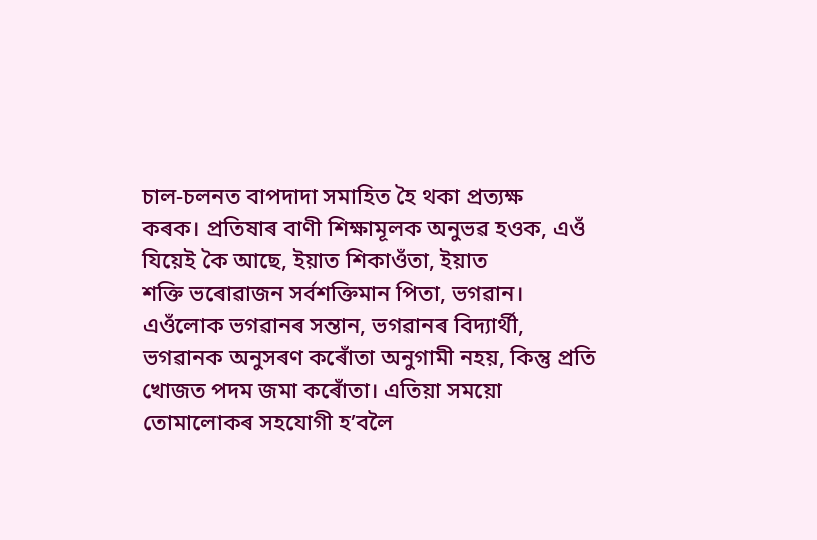চাল-চলনত বাপদাদা সমাহিত হৈ থকা প্ৰত্যক্ষ
কৰক। প্ৰতিষাৰ বাণী শিক্ষামূলক অনুভৱ হওক, এওঁ যিয়েই কৈ আছে, ইয়াত শিকাওঁতা, ইয়াত
শক্তি ভৰোৱাজন সৰ্বশক্তিমান পিতা, ভগৱান। এওঁলোক ভগৱানৰ সন্তান, ভগৱানৰ বিদ্যাৰ্থী,
ভগৱানক অনুসৰণ কৰোঁতা অনুগামী নহয়, কিন্তু প্ৰতি খোজত পদম জমা কৰোঁতা। এতিয়া সময়ো
তোমালোকৰ সহযোগী হ’বলৈ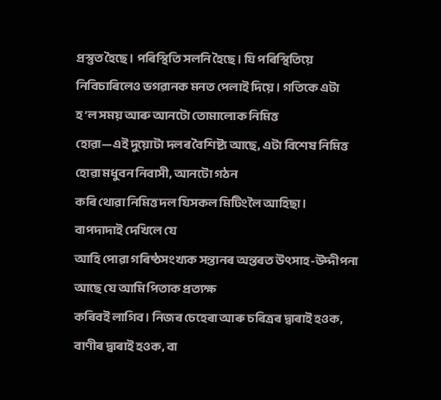প্ৰস্তুত হৈছে। পৰিস্থিতি সলনি হৈছে। যি পৰিস্থিতিয়ে
নিবিচাৰিলেও ভগৱানক মনত পেলাই দিয়ে। গতিকে এটা হ’ল সময় আৰু আনটো তোমালোক নিমিত্ত
হোৱা—এই দুয়োটা দলৰ বৈশিষ্ট্য আছে, এটা বিশেষ নিমিত্ত হোৱা মধুবন নিবাসী, আনটো গঠন
কৰি থোৱা নিমিত্ত দল যিসকল মিটিংলৈ আহিছা।
বাপদাদাই দেখিলে যে
আহি পোৱা গৰিষ্ঠসংখ্যক সন্তানৰ অন্তৰত উৎসাহ-উদ্দীপনা আছে যে আমি পিতাক প্ৰত্যক্ষ
কৰিবই লাগিব। নিজৰ চেহেৰা আৰু চৰিত্ৰৰ দ্বাৰাই হওক, বাণীৰ দ্বাৰাই হওক, বা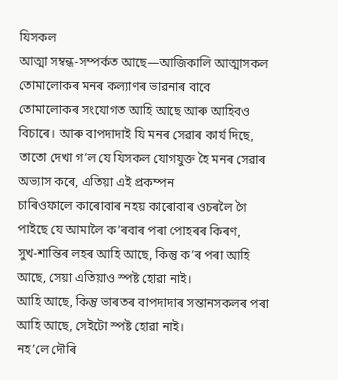যিসকল
আত্মা সম্বন্ধ-সম্পৰ্কত আছে—আজিকালি আত্মাসকল তোমালোকৰ মনৰ কল্যাণৰ ভাৱনাৰ বাবে
তোমালোকৰ সংযোগত আহি আছে আৰু আহিবও বিচাৰে। আৰু বাপদাদাই যি মনৰ সেৱাৰ কাৰ্য দিছে,
তাতো দেখা গ’ল যে যিসকল যোগযুক্ত হৈ মনৰ সেৱাৰ অভ্যাস কৰে, এতিয়া এই প্ৰকম্পন
চাৰিওফালে কাৰোবাৰ নহয় কাৰোবাৰ ওচৰলৈ গৈ পাইছে যে আমালৈ ক’ৰবাৰ পৰা পোহৰৰ কিৰণ,
সুখ-শান্তিৰ লহৰ আহি আছে, কিন্তু ক’ৰ পৰা আহি আছে, সেয়া এতিয়াও স্পষ্ট হোৱা নাই।
আহি আছে, কিন্তু ভাৰতৰ বাপদাদাৰ সন্তানসকলৰ পৰা আহি আছে, সেইটো স্পষ্ট হোৱা নাই।
নহ’লে দৌৰি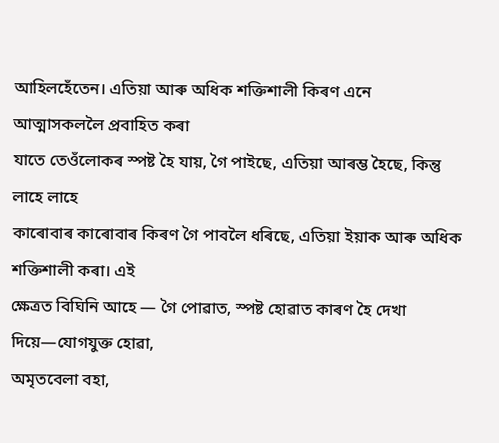আহিলহেঁতেন। এতিয়া আৰু অধিক শক্তিশালী কিৰণ এনে আত্মাসকললৈ প্ৰবাহিত কৰা
যাতে তেওঁলোকৰ স্পষ্ট হৈ যায়, গৈ পাইছে, এতিয়া আৰম্ভ হৈছে, কিন্তু লাহে লাহে
কাৰোবাৰ কাৰোবাৰ কিৰণ গৈ পাবলৈ ধৰিছে, এতিয়া ইয়াক আৰু অধিক শক্তিশালী কৰা। এই
ক্ষেত্ৰত বিঘিনি আহে — গৈ পোৱাত, স্পষ্ট হোৱাত কাৰণ হৈ দেখা দিয়ে—যোগযুক্ত হোৱা,
অমৃতবেলা বহা,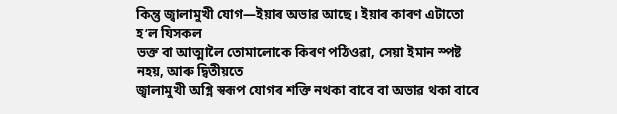কিন্তু জ্বালামুখী যোগ—ইয়াৰ অভাৱ আছে। ইয়াৰ কাৰণ এটাতো হ’ল যিসকল
ভক্ত বা আত্মালৈ তোমালোকে কিৰণ পঠিওৱা, সেয়া ইমান স্পষ্ট নহয়, আৰু দ্বিতীয়তে
জ্বালামুখী অগ্নি স্বৰূপ যোগৰ শক্তি নথকা বাবে বা অভাৱ থকা বাবে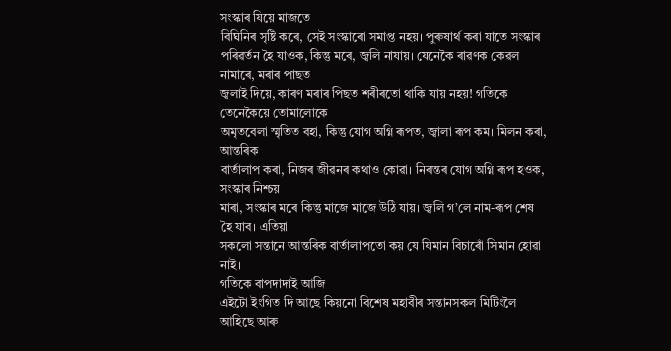সংস্কাৰ যিয়ে মাজতে
বিঘিনিৰ সৃষ্টি কৰে, সেই সংস্কাৰো সমাপ্ত নহয়। পুৰুষাৰ্থ কৰা যাতে সংস্কাৰ
পৰিৱৰ্তন হৈ যাওক, কিন্তু মৰে, জ্বলি নাযায়। যেনেকৈ ৰাৱণক কেৱল নামাৰে, মৰাৰ পাছত
জ্বলাই দিয়ে, কাৰণ মৰাৰ পিছত শৰীৰতো থাকি যায় নহয়! গতিকে তেনেকৈয়ে তোমালোকে
অমৃতবেলা স্মৃতিত বহা, কিন্তু যোগ অগ্নি ৰূপত, জ্বালা ৰূপ কম। মিলন কৰা, আন্তৰিক
বাৰ্তালাপ কৰা, নিজৰ জীৱনৰ কথাও কোৱা। নিৰন্তৰ যোগ অগ্নি ৰূপ হওক, সংস্কাৰ নিশ্চয়
মাৰা, সংস্কাৰ মৰে কিন্তু মাজে মাজে উঠি যায়। জ্বলি গ’লে নাম-ৰূপ শেষ হৈ যাব। এতিয়া
সকলো সন্তানে আন্তৰিক বাৰ্তালাপতো কয় যে যিমান বিচাৰোঁ সিমান হোৱা নাই।
গতিকে বাপদাদাই আজি
এইটো ইংগিত দি আছে কিয়নো বিশেষ মহাবীৰ সন্তানসকল মিটিংলৈ আহিছে আৰু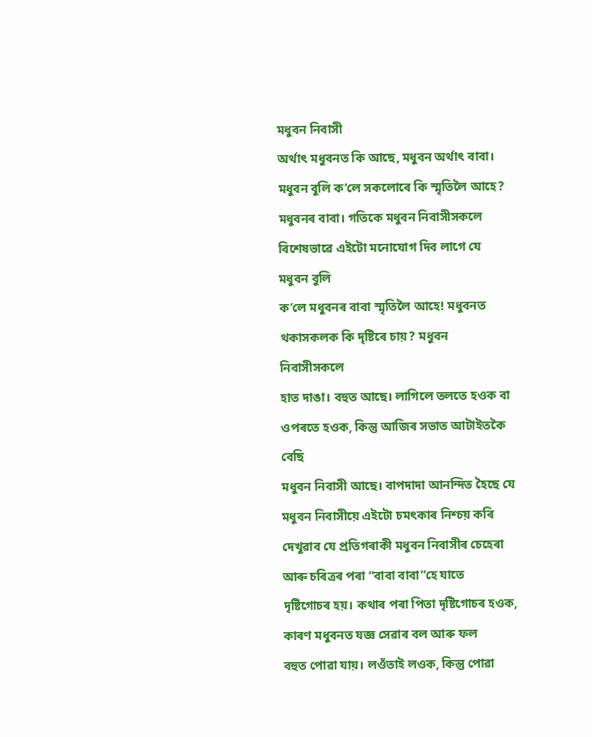মধুবন নিবাসী
অৰ্থাৎ মধুবনত কি আছে, মধুবন অৰ্থাৎ বাবা। মধুবন বুলি ক’লে সকলোৰে কি স্মৃতিলৈ আহে?
মধুবনৰ বাবা। গতিকে মধুবন নিবাসীসকলে বিশেষভাৱে এইটো মনোযোগ দিব লাগে যে মধুবন বুলি
ক’লে মধুবনৰ বাবা স্মৃতিলৈ আহে! মধুবনত থকাসকলক কি দৃষ্টিৰে চায়? মধুবন নিবাসীসকলে
হাত দাঙা। বহুত আছে। লাগিলে তলতে হওক বা ওপৰতে হওক, কিন্তু আজিৰ সভাত আটাইতকৈ বেছি
মধুবন নিবাসী আছে। বাপদাদা আনন্দিত হৈছে যে মধুবন নিবাসীয়ে এইটো চমৎকাৰ নিশ্চয় কৰি
দেখুৱাব যে প্ৰতিগৰাকী মধুবন নিবাসীৰ চেহেৰা আৰু চৰিত্ৰৰ পৰা “বাবা বাবা”হে যাতে
দৃষ্টিগোচৰ হয়। কথাৰ পৰা পিতা দৃষ্টিগোচৰ হওক, কাৰণ মধুবনত যজ্ঞ সেৱাৰ বল আৰু ফল
বহুত পোৱা যায়। লওঁতাই লওক, কিন্তু পোৱা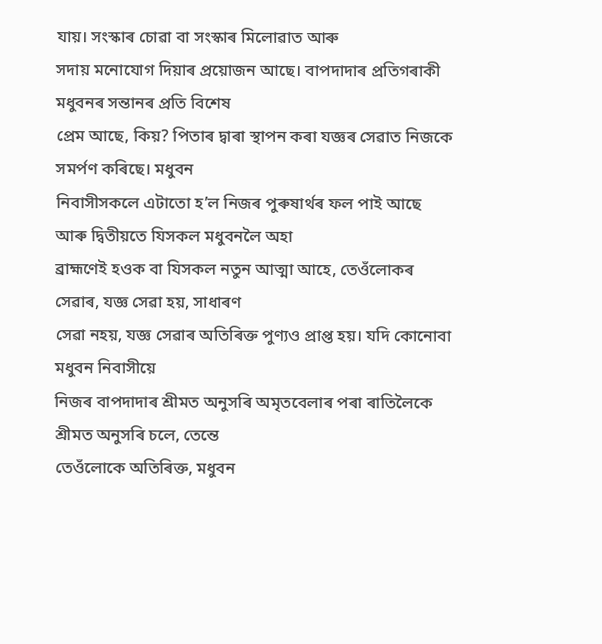যায়। সংস্কাৰ চোৱা বা সংস্কাৰ মিলোৱাত আৰু
সদায় মনোযোগ দিয়াৰ প্ৰয়োজন আছে। বাপদাদাৰ প্ৰতিগৰাকী মধুবনৰ সন্তানৰ প্ৰতি বিশেষ
প্ৰেম আছে, কিয়? পিতাৰ দ্বাৰা স্থাপন কৰা যজ্ঞৰ সেৱাত নিজকে সমৰ্পণ কৰিছে। মধুবন
নিবাসীসকলে এটাতো হ’ল নিজৰ পুৰুষাৰ্থৰ ফল পাই আছে আৰু দ্বিতীয়তে যিসকল মধুবনলৈ অহা
ব্ৰাহ্মণেই হওক বা যিসকল নতুন আত্মা আহে, তেওঁলোকৰ সেৱাৰ, যজ্ঞ সেৱা হয়, সাধাৰণ
সেৱা নহয়, যজ্ঞ সেৱাৰ অতিৰিক্ত পুণ্যও প্ৰাপ্ত হয়। যদি কোনোবা মধুবন নিবাসীয়ে
নিজৰ বাপদাদাৰ শ্ৰীমত অনুসৰি অমৃতবেলাৰ পৰা ৰাতিলৈকে শ্ৰীমত অনুসৰি চলে, তেন্তে
তেওঁলোকে অতিৰিক্ত, মধুবন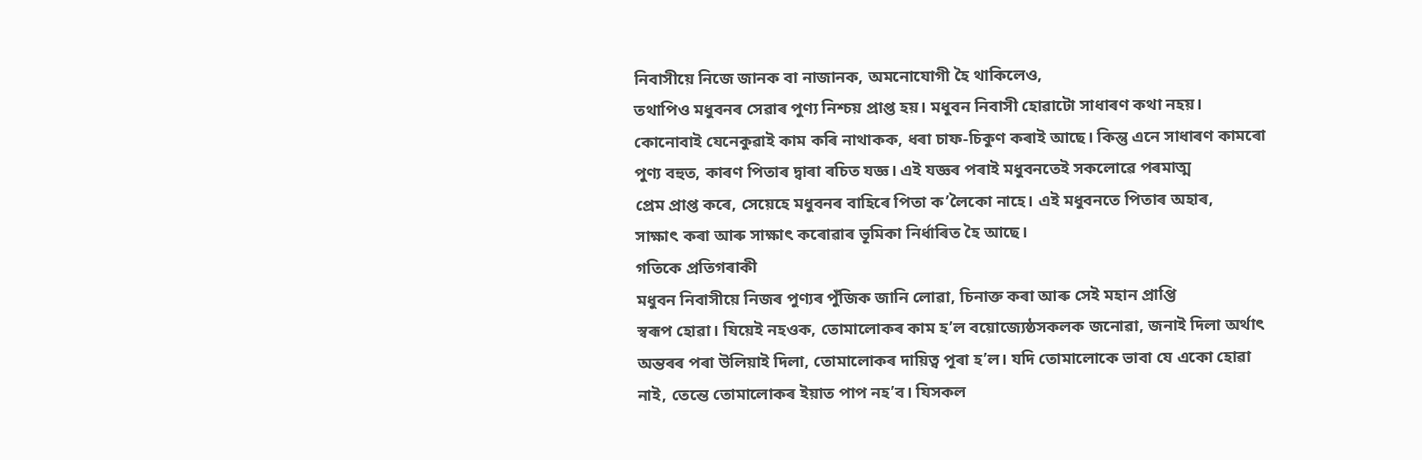নিবাসীয়ে নিজে জানক বা নাজানক, অমনোযোগী হৈ থাকিলেও,
তথাপিও মধুবনৰ সেৱাৰ পুণ্য নিশ্চয় প্ৰাপ্ত হয়। মধুবন নিবাসী হোৱাটো সাধাৰণ কথা নহয়।
কোনোবাই যেনেকুৱাই কাম কৰি নাথাকক, ধৰা চাফ-চিকুণ কৰাই আছে। কিন্তু এনে সাধাৰণ কামৰো
পুণ্য বহুত, কাৰণ পিতাৰ দ্বাৰা ৰচিত যজ্ঞ। এই যজ্ঞৰ পৰাই মধুবনতেই সকলোৱে পৰমাত্ম
প্ৰেম প্ৰাপ্ত কৰে, সেয়েহে মধুবনৰ বাহিৰে পিতা ক’লৈকো নাহে। এই মধুবনতে পিতাৰ অহাৰ,
সাক্ষাৎ কৰা আৰু সাক্ষাৎ কৰোৱাৰ ভূমিকা নিৰ্ধাৰিত হৈ আছে।
গতিকে প্ৰতিগৰাকী
মধুবন নিবাসীয়ে নিজৰ পুণ্যৰ পুঁজিক জানি লোৱা, চিনাক্ত কৰা আৰু সেই মহান প্ৰাপ্তি
স্বৰূপ হোৱা। যিয়েই নহওক, তোমালোকৰ কাম হ’ল বয়োজ্যেষ্ঠসকলক জনোৱা, জনাই দিলা অৰ্থাৎ
অন্তৰৰ পৰা উলিয়াই দিলা, তোমালোকৰ দায়িত্ব পূৰা হ’ল। যদি তোমালোকে ভাবা যে একো হোৱা
নাই, তেন্তে তোমালোকৰ ইয়াত পাপ নহ’ব। যিসকল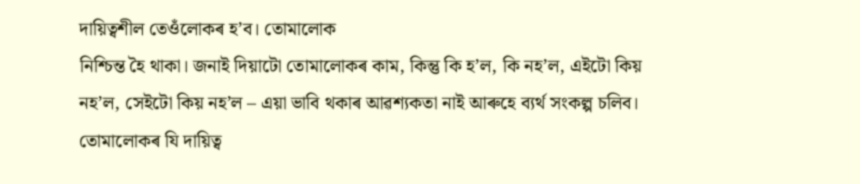দায়িত্বশীল তেওঁলোকৰ হ’ব। তোমালোক
নিশ্চিন্ত হৈ থাকা। জনাই দিয়াটো তোমালোকৰ কাম, কিন্তু কি হ’ল, কি নহ’ল, এইটো কিয়
নহ’ল, সেইটো কিয় নহ’ল – এয়া ভাবি থকাৰ আৱশ্যকতা নাই আৰুহে ব্যৰ্থ সংকল্প চলিব।
তোমালোকৰ যি দায়িত্ব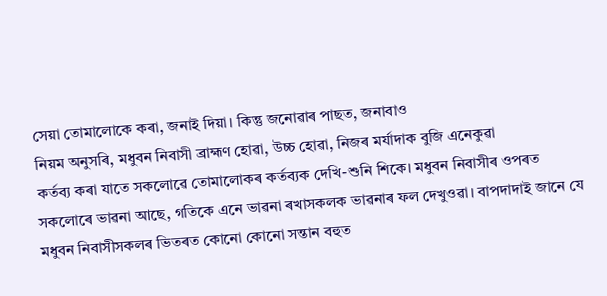সেয়া তোমালোকে কৰা, জনাই দিয়া। কিন্তু জনোৱাৰ পাছত, জনাবাও
নিয়ম অনুসৰি, মধুবন নিবাসী ব্ৰাহ্মণ হোৱা, উচ্চ হোৱা, নিজৰ মৰ্যাদাক বুজি এনেকুৱা
কৰ্তব্য কৰা যাতে সকলোৱে তোমালোকৰ কৰ্তব্যক দেখি-শুনি শিকে। মধুবন নিবাসীৰ ওপৰত
সকলোৰে ভাৱনা আছে, গতিকে এনে ভাৱনা ৰখাসকলক ভাৱনাৰ ফল দেখুওৱা। বাপদাদাই জানে যে
মধুবন নিবাসীসকলৰ ভিতৰত কোনো কোনো সন্তান বহুত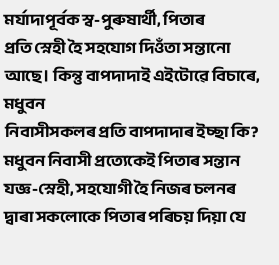মৰ্যাদাপূৰ্বক স্ব-পুৰুষাৰ্থী, পিতাৰ
প্ৰতি স্নেহী হৈ সহযোগ দিওঁতা সন্তানো আছে। কিন্তু বাপদাদাই এইটোৱে বিচাৰে, মধুবন
নিবাসীসকলৰ প্ৰতি বাপদাদাৰ ইচ্ছা কি? মধুবন নিবাসী প্ৰত্যেকেই পিতাৰ সন্তান
যজ্ঞ-স্নেহী, সহযোগী হৈ নিজৰ চলনৰ দ্বাৰা সকলোকে পিতাৰ পৰিচয় দিয়া যে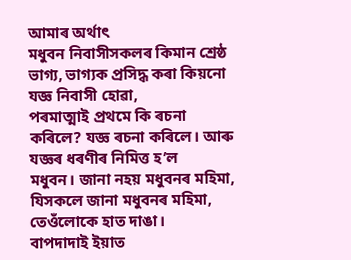আমাৰ অৰ্থাৎ
মধুবন নিবাসীসকলৰ কিমান শ্ৰেষ্ঠ ভাগ্য, ভাগ্যক প্ৰসিদ্ধ কৰা কিয়নো যজ্ঞ নিবাসী হোৱা,
পৰমাত্মাই প্ৰথমে কি ৰচনা কৰিলে? যজ্ঞ ৰচনা কৰিলে। আৰু যজ্ঞৰ ধৰণীৰ নিমিত্ত হ’ল
মধুবন। জানা নহয় মধুবনৰ মহিমা, যিসকলে জানা মধুবনৰ মহিমা, তেওঁলোকে হাত দাঙা।
বাপদাদাই ইয়াত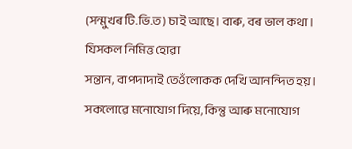(সন্মুখৰ টি.ভি.ত) চাই আছে। বাৰু, বৰ ভাল কথা।
যিসকল নিমিত্ত হোৱা
সন্তান, বাপদাদাই তেওঁলোকক দেখি আনন্দিত হয়। সকলোৱে মনোযোগ দিয়ে, কিন্তু আৰু মনোযোগ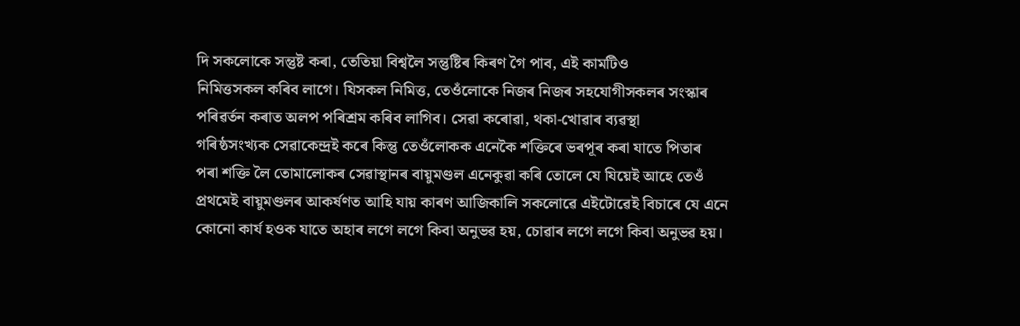দি সকলোকে সন্তুষ্ট কৰা, তেতিয়া বিশ্বলৈ সন্তুষ্টিৰ কিৰণ গৈ পাব, এই কামটিও
নিমিত্তসকল কৰিব লাগে। যিসকল নিমিত্ত, তেওঁলোকে নিজৰ নিজৰ সহযোগীসকলৰ সংস্কাৰ
পৰিৱৰ্তন কৰাত অলপ পৰিশ্ৰম কৰিব লাগিব। সেৱা কৰোৱা, থকা-খোৱাৰ ব্যৱস্থা
গৰিষ্ঠসংখ্যক সেৱাকেন্দ্ৰই কৰে কিন্তু তেওঁলোকক এনেকৈ শক্তিৰে ভৰপূৰ কৰা যাতে পিতাৰ
পৰা শক্তি লৈ তোমালোকৰ সেৱাস্থানৰ বায়ুমণ্ডল এনেকুৱা কৰি তোলে যে যিয়েই আহে তেওঁ
প্ৰথমেই বায়ুমণ্ডলৰ আকৰ্ষণত আহি যায় কাৰণ আজিকালি সকলোৱে এইটোৱেই বিচাৰে যে এনে
কোনো কাৰ্য হওক যাতে অহাৰ লগে লগে কিবা অনুভৱ হয়, চোৱাৰ লগে লগে কিবা অনুভৱ হয়।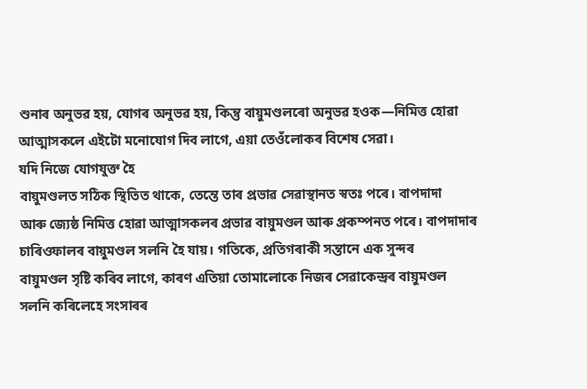শুনাৰ অনুভৱ হয়, যোগৰ অনুভৱ হয়, কিন্তু বায়ুমণ্ডলৰো অনুভৱ হওক—নিমিত্ত হোৱা
আত্মাসকলে এইটো মনোযোগ দিব লাগে, এয়া তেওঁলোকৰ বিশেষ সেৱা।
যদি নিজে যোগযুক্ত হৈ
বায়ুমণ্ডলত সঠিক স্থিতিত থাকে, তেন্তে তাৰ প্ৰভাৱ সেৱাস্থানত স্বতঃ পৰে। বাপদাদা
আৰু জ্যেষ্ঠ নিমিত্ত হোৱা আত্মাসকলৰ প্ৰভাৱ বায়ুমণ্ডল আৰু প্ৰকম্পনত পৰে। বাপদাদাৰ
চাৰিওফালৰ বায়ুমণ্ডল সলনি হৈ যায়। গতিকে, প্ৰতিগৰাকী সন্তানে এক সুন্দৰ
বায়ুমণ্ডল সৃষ্টি কৰিব লাগে, কাৰণ এতিয়া তোমালোকে নিজৰ সেৱাকেন্দ্ৰৰ বায়ুমণ্ডল
সলনি কৰিলেহে সংসাৰৰ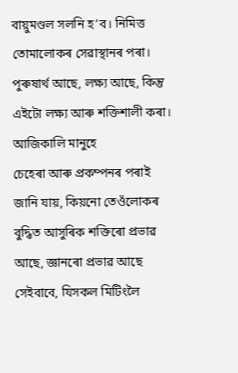বায়ুমণ্ডল সলনি হ’ব। নিমিত্ত তোমালোকৰ সেৱাস্থানৰ পৰা।
পুৰুষাৰ্থ আছে, লক্ষ্য আছে, কিন্তু এইটো লক্ষ্য আৰু শক্তিশালী কৰা। আজিকালি মানুহে
চেহেৰা আৰু প্ৰকম্পনৰ পৰাই জানি যায়, কিয়নো তেওঁলোকৰ বুদ্ধিত আসুৰিক শক্তিৰো প্ৰভাৱ
আছে, জ্ঞানৰো প্ৰভাৱ আছে সেইবাবে, যিসকল মিটিংলৈ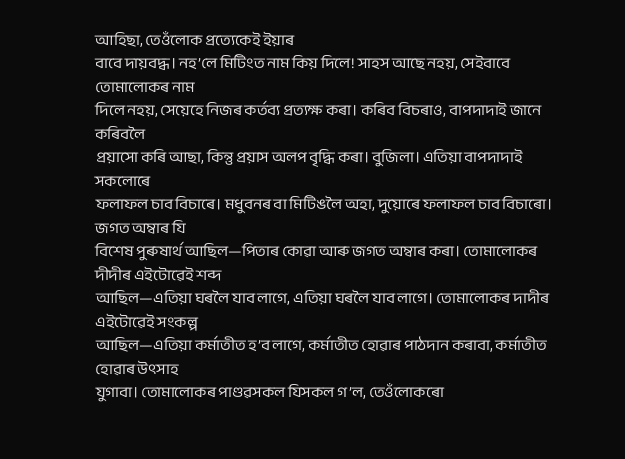আহিছা, তেওঁলোক প্ৰত্যেকেই ইয়াৰ
বাবে দায়বদ্ধ। নহ’লে মিটিংত নাম কিয় দিলে! সাহস আছে নহয়, সেইবাবে তোমালোকৰ নাম
দিলে নহয়, সেয়েহে নিজৰ কৰ্তব্য প্ৰত্যক্ষ কৰা। কৰিব বিচৰাও, বাপদাদাই জানে কৰিবলৈ
প্ৰয়াসো কৰি আছা, কিন্তু প্ৰয়াস অলপ বৃদ্ধি কৰা। বুজিলা। এতিয়া বাপদাদাই সকলোৰে
ফলাফল চাব বিচাৰে। মধুবনৰ বা মিটিঙলৈ অহা, দুয়োৰে ফলাফল চাব বিচাৰো। জগত অম্বাৰ যি
বিশেষ পুৰুষাৰ্থ আছিল—পিতাৰ কোৱা আৰু জগত অম্বাৰ কৰা। তোমালোকৰ দীদীৰ এইটোৱেই শব্দ
আছিল—এতিয়া ঘৰলৈ যাব লাগে, এতিয়া ঘৰলৈ যাব লাগে। তোমালোকৰ দাদীৰ এইটোৱেই সংকল্প
আছিল—এতিয়া কৰ্মাতীত হ’ব লাগে, কৰ্মাতীত হোৱাৰ পাঠদান কৰাবা, কৰ্মাতীত হোৱাৰ উৎসাহ
যুগাবা। তোমালোকৰ পাণ্ডৱসকল যিসকল গ’ল, তেওঁলোকৰো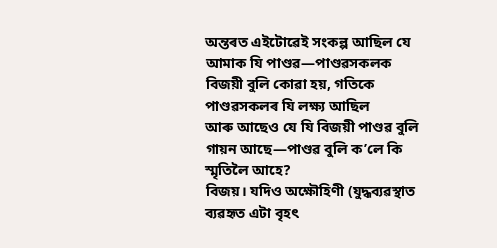অন্তৰত এইটোৱেই সংকল্প আছিল যে
আমাক যি পাণ্ডৱ—পাণ্ডৱসকলক বিজয়ী বুলি কোৱা হয়, গতিকে পাণ্ডৱসকলৰ যি লক্ষ্য আছিল
আৰু আছেও যে যি বিজয়ী পাণ্ডৱ বুলি গায়ন আছে—পাণ্ডৱ বুলি ক’লে কি স্মৃতিলৈ আহে?
বিজয়। যদিও অক্ষৌহিণী (যুদ্ধব্যৱস্থাত ব্যৱহৃত এটা বৃহৎ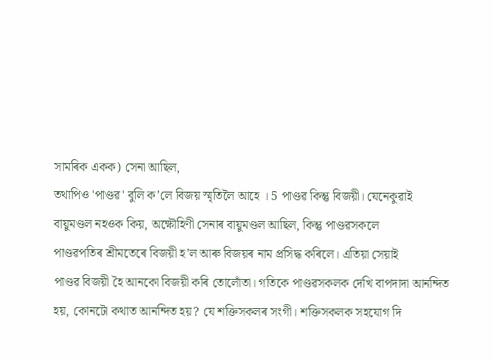সামৰিক একক) সেনা আছিল,
তথাপিও 'পাণ্ডৱ' বুলি ক’লে বিজয় স্মৃতিলৈ আহে । 5 পাণ্ডৱ কিন্তু বিজয়ী। যেনেকুৱাই
বায়ুমণ্ডল নহওক কিয়, অক্ষৌহিণী সেনাৰ বায়ুমণ্ডল আছিল, কিন্তু পাণ্ডৱসকলে
পাণ্ডৱপতিৰ শ্ৰীমতেৰে বিজয়ী হ’ল আৰু বিজয়ৰ নাম প্ৰসিদ্ধ কৰিলে। এতিয়া সেয়াই
পাণ্ডৱ বিজয়ী হৈ আনকো বিজয়ী কৰি তোলোঁতা। গতিকে পাণ্ডৱসকলক দেখি বাপদাদা আনন্দিত
হয়, কোনটো কথাত আনন্দিত হয়? যে শক্তিসকলৰ সংগী। শক্তিসকলক সহযোগ দি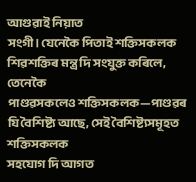আগুৱাই নিয়াত
সংগী। যেনেকৈ পিতাই শক্তিসকলক শিৱশক্তিৰ মন্ত্ৰ দি সংযুক্ত কৰিলে, তেনেকৈ
পাণ্ডৱসকলেও শক্তিসকলক—পাণ্ডৱৰ যি বৈশিষ্ট্য আছে, সেই বৈশিষ্ট্যসমূহত শক্তিসকলক
সহযোগ দি আগত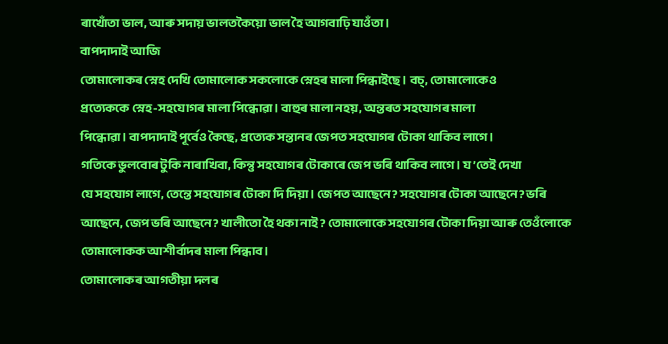ৰাখোঁতা ভাল, আৰু সদায় ভালতকৈয়ো ভাল হৈ আগবাঢ়ি যাওঁতা।
বাপদাদাই আজি
তোমালোকৰ স্নেহ দেখি তোমালোক সকলোকে স্নেহৰ মালা পিন্ধাইছে। বচ্, তোমালোকেও
প্ৰত্যেককে স্নেহ-সহযোগৰ মালা পিন্ধোৱা। বাহুৰ মালা নহয়, অন্তৰত সহযোগৰ মালা
পিন্ধোৱা। বাপদাদাই পূৰ্বেও কৈছে, প্ৰত্যেক সন্তানৰ জেপত সহযোগৰ টোকা থাকিব লাগে।
গতিকে ভুলবোৰ টুকি নাৰাখিবা, কিন্তু সহযোগৰ টোকাৰে জেপ ভৰি থাকিব লাগে। য’তেই দেখা
যে সহযোগ লাগে, তেন্তে সহযোগৰ টোকা দি দিয়া। জেপত আছেনে? সহযোগৰ টোকা আছেনে? ভৰি
আছেনে, জেপ ভৰি আছেনে? খালীতো হৈ থকা নাই? তোমালোকে সহযোগৰ টোকা দিয়া আৰু তেওঁলোকে
তোমালোকক আশীৰ্বাদৰ মালা পিন্ধাব।
তোমালোকৰ আগতীয়া দলৰ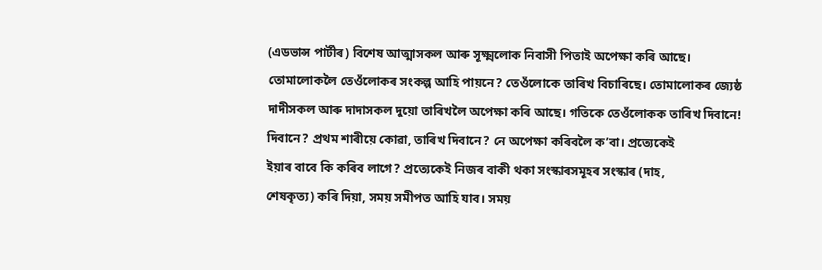(এডভান্স পাৰ্টীৰ) বিশেষ আত্মাসকল আৰু সূক্ষ্মলোক নিবাসী পিতাই অপেক্ষা কৰি আছে।
তোমালোকলৈ তেওঁলোকৰ সংকল্প আহি পায়নে? তেওঁলোকে তাৰিখ বিচাৰিছে। তোমালোকৰ জ্যেষ্ঠ
দাদীসকল আৰু দাদাসকল দুয়ো তাৰিখলৈ অপেক্ষা কৰি আছে। গতিকে তেওঁলোকক তাৰিখ দিবানে!
দিবানে? প্ৰথম শাৰীয়ে কোৱা, তাৰিখ দিবানে? নে অপেক্ষা কৰিবলৈ ক’বা। প্ৰত্যেকেই
ইয়াৰ বাবে কি কৰিব লাগে? প্ৰত্যেকেই নিজৰ বাকী থকা সংস্কাৰসমূহৰ সংস্কাৰ (দাহ,
শেষকৃত্য) কৰি দিয়া, সময় সমীপত আহি যাব। সময়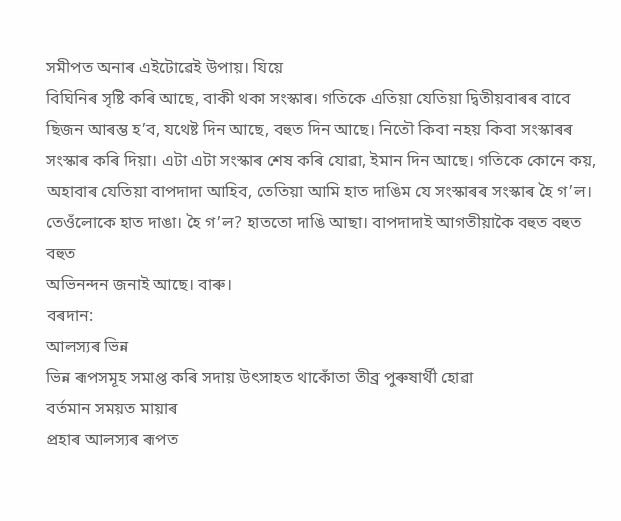সমীপত অনাৰ এইটোৱেই উপায়। যিয়ে
বিঘিনিৰ সৃষ্টি কৰি আছে, বাকী থকা সংস্কাৰ। গতিকে এতিয়া যেতিয়া দ্বিতীয়বাৰৰ বাবে
ছিজন আৰম্ভ হ’ব, যথেষ্ট দিন আছে, বহুত দিন আছে। নিতৌ কিবা নহয় কিবা সংস্কাৰৰ
সংস্কাৰ কৰি দিয়া। এটা এটা সংস্কাৰ শেষ কৰি যোৱা, ইমান দিন আছে। গতিকে কোনে কয়,
অহাবাৰ যেতিয়া বাপদাদা আহিব, তেতিয়া আমি হাত দাঙিম যে সংস্কাৰৰ সংস্কাৰ হৈ গ’ল।
তেওঁলোকে হাত দাঙা। হৈ গ’ল? হাততো দাঙি আছা। বাপদাদাই আগতীয়াকৈ বহুত বহুত বহুত
অভিনন্দন জনাই আছে। বাৰু।
বৰদান:
আলস্যৰ ভিন্ন
ভিন্ন ৰূপসমূহ সমাপ্ত কৰি সদায় উৎসাহত থাকোঁতা তীব্র পুৰুষাৰ্থী হোৱা
বৰ্তমান সময়ত মায়াৰ
প্ৰহাৰ আলস্যৰ ৰূপত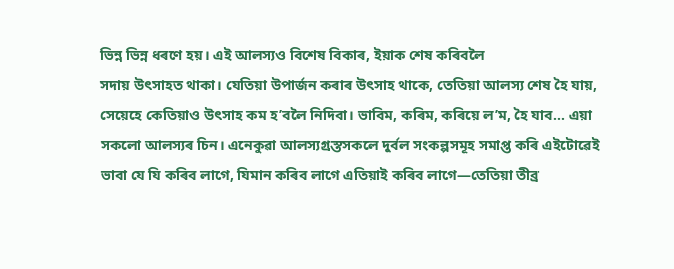ভিন্ন ভিন্ন ধৰণে হয়। এই আলস্যও বিশেষ বিকাৰ, ইয়াক শেষ কৰিবলৈ
সদায় উৎসাহত থাকা। যেতিয়া উপাৰ্জন কৰাৰ উৎসাহ থাকে, তেতিয়া আলস্য শেষ হৈ যায়,
সেয়েহে কেতিয়াও উৎসাহ কম হ’বলৈ নিদিবা। ভাবিম, কৰিম, কৰিয়ে ল’ম, হৈ যাব... এয়া
সকলো আলস্যৰ চিন। এনেকুৱা আলস্যগ্ৰস্তসকলে দুৰ্বল সংকল্পসমূহ সমাপ্ত কৰি এইটোৱেই
ভাবা যে যি কৰিব লাগে, যিমান কৰিব লাগে এতিয়াই কৰিব লাগে—তেতিয়া তীব্র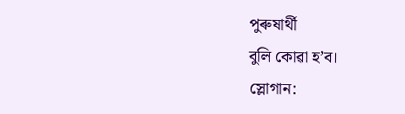পুৰুষাৰ্থী
বুলি কোৱা হ’ব।
স্লোগান: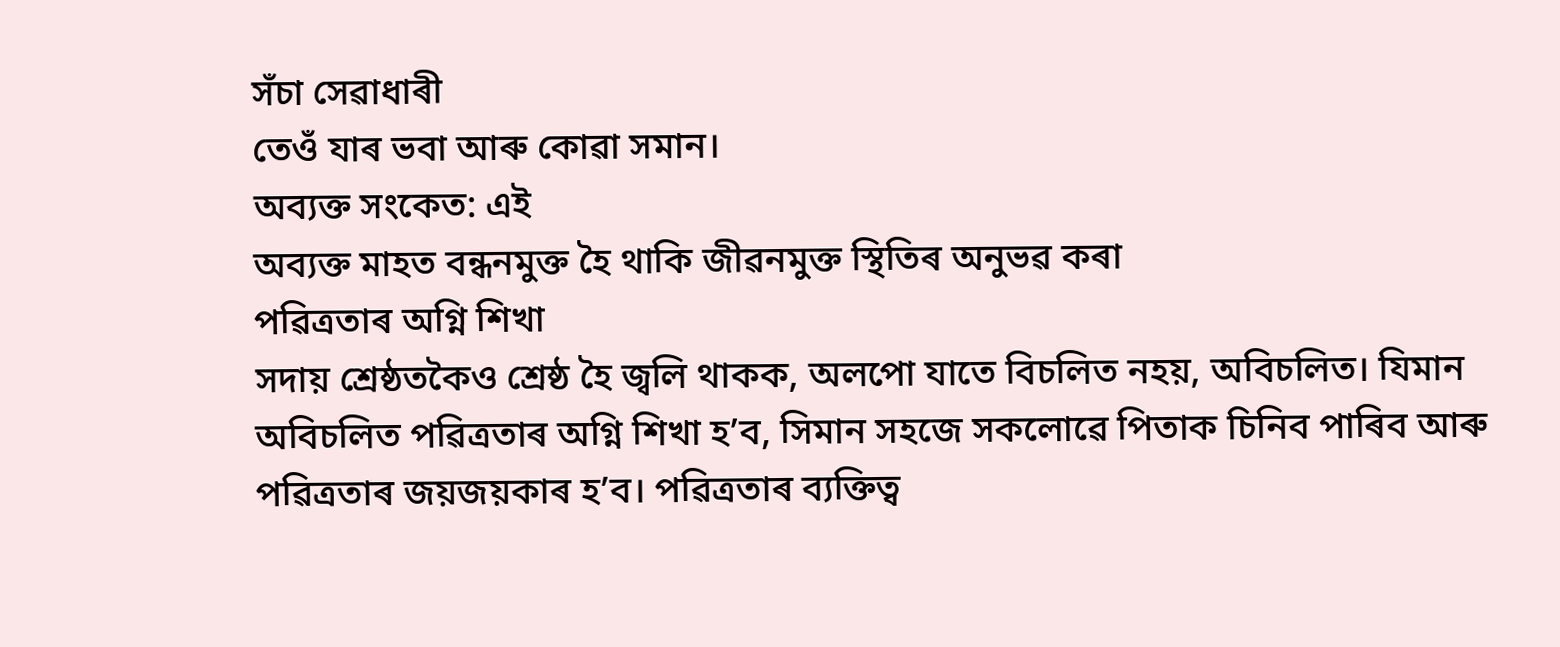সঁচা সেৱাধাৰী
তেওঁ যাৰ ভবা আৰু কোৱা সমান।
অব্যক্ত সংকেত: এই
অব্যক্ত মাহত বন্ধনমুক্ত হৈ থাকি জীৱনমুক্ত স্থিতিৰ অনুভৱ কৰা
পৱিত্ৰতাৰ অগ্নি শিখা
সদায় শ্ৰেষ্ঠতকৈও শ্ৰেষ্ঠ হৈ জ্বলি থাকক, অলপো যাতে বিচলিত নহয়, অবিচলিত। যিমান
অবিচলিত পৱিত্ৰতাৰ অগ্নি শিখা হ’ব, সিমান সহজে সকলোৱে পিতাক চিনিব পাৰিব আৰু
পৱিত্ৰতাৰ জয়জয়কাৰ হ’ব। পৱিত্ৰতাৰ ব্যক্তিত্ব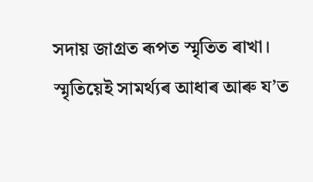সদায় জাগ্ৰত ৰূপত স্মৃতিত ৰাখা।
স্মৃতিয়েই সামৰ্থ্যৰ আধাৰ আৰু য’ত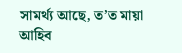সামৰ্থ্য আছে, ত’ত মায়া আহিব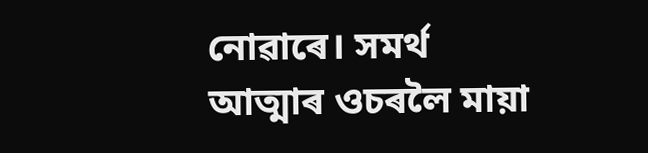নোৱাৰে। সমৰ্থ
আত্মাৰ ওচৰলৈ মায়া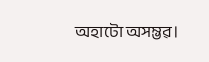অহাটো অসম্ভৱ।